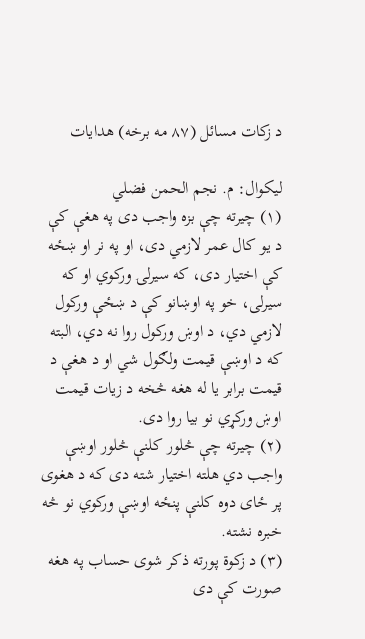د زکات مسائل (۸۷ مه برخه) هدايات

ليکوال: م. نجم الحمن فضلي
(۱) چيرته چې بزه واجب دی په هغې کې د يو کال عمر لازمي دی، او په نر او ښځه کې اختيار دی، که سيرلۍ ورکوي او که سيرلی، خو په اوښانو کې د ښځې ورکول لازمي دي، د اوښ ورکول روا نه دي، البته که د اوښې قيمت ولګول شي او د هغې د قيمت برابر يا له هغه څخه د زيات قيمت اوښ ورکړي نو بيا روا دی.
(۲) چيرته چې څلور کلنې څلور اوښې واجب دي هلته اختيار شته دی که د هغوی پر ځای دوه کلنې پنځه اوښې ورکوي نو څه خبره نشته.
(۳) د زکوة پورته ذکر شوی حساب په هغه صورت کې دی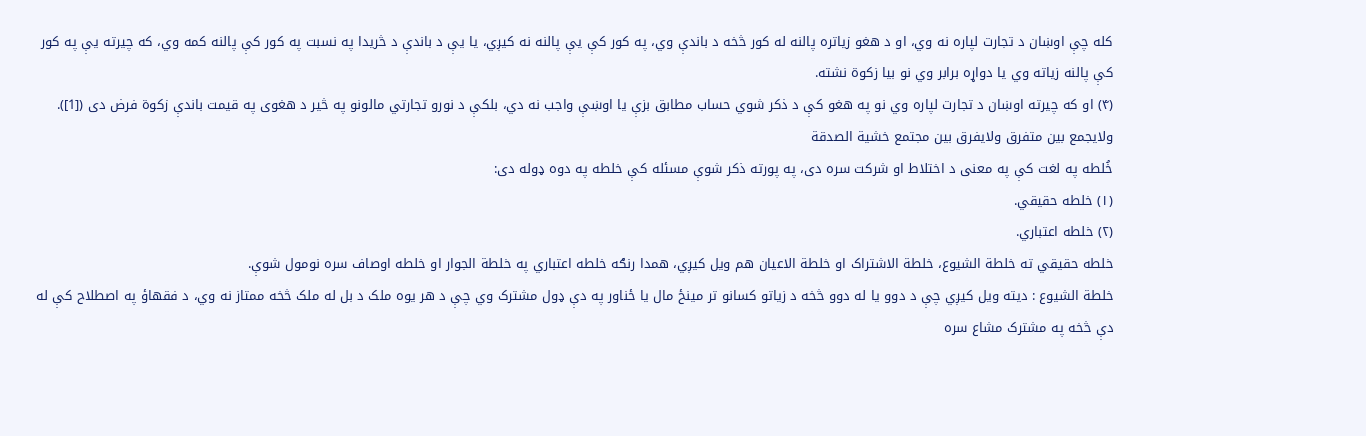کله چې اوښان د تجارت لپاره نه وي، او د هغو زياتره پالنه له کور څخه د باندې وي، په کور کې يې پالنه نه کيږي، يا يې د باندې د څريدا په نسبت په کور کې پالنه کمه وي، که چيرته يې په کور کې پالنه زياته وي يا دواړه برابر وي نو بيا زکوة نشته.
(۴) او که چيرته اوښان د تجارت لپاره وي نو په هغو کې د ذکر شوي حساب مطابق بزې يا اوښې واجب نه دي، بلکې د نورو تجارتي مالونو په څير د هغوی په قيمت باندې زکوة فرض دی ([1]).
ولايجمع بين متفرق ولايفرق بين مجتمع خشية الصدقة
خُلطه په لغت کې په معنی د اختلاط او شرکت سره دی، په پورته ذکر شوې مسئله کې خلطه په دوه ډوله دی:
(۱) خلطه حقيقي.
(۲) خلطه اعتباري.
خلطه حقيقي ته خلطة الشيوع، خلطة الاشتراک او خلطة الاعيان هم ويل کيږي، همدا رنګه خلطه اعتباري په خلطة الجوار او خلطه اوصاف سره نومول شوې.
خلطة الشيوع : ديته ويل کيږي چې د دوو يا له دوو څخه د زياتو کسانو تر مينځ مال يا ځناور په دې ډول مشترک وي چې د هر يوه ملک د بل له ملک څخه ممتاز نه وي، د فقهاؤ په اصطلاح کې له دې څخه په مشترک مشاع سره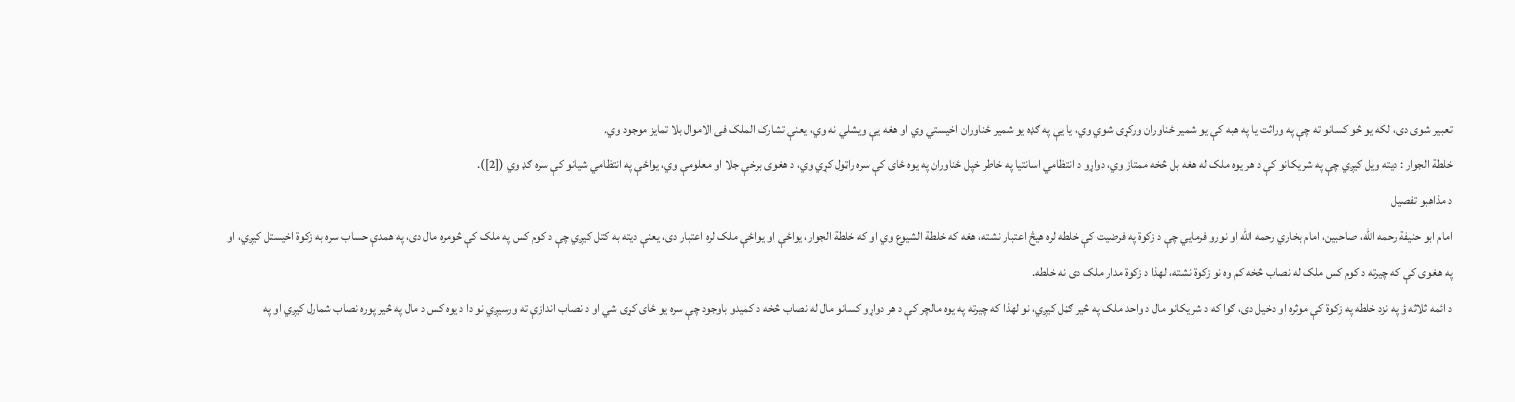تعبير شوی دی، لکه يو څو کسانو ته چې په وراثت يا په هبه کې يو شمير ځناوران ورکړی شوي وي، يا يې په ګډه يو شمير ځناوران اخيستي وي او هغه يې ويشلي نه وي، يعنې تشارک الملک فی الاموال بلا تمايز موجود وي.
خلطة الجوار : ديته ويل کيږي چې په شريکانو کې د هر يوه ملک له هغه بل څخه ممتاز وي، دواړو د انتظامي اسانتيا په خاطر خپل ځناوران په يوه ځای کې سره راټول کړي وي، د هغوی برخې جلا او معلومې وي، يواځې په انتظامي شيانو کې سره ګډ وي ([2]).
د مذاهبو تفصيل
امام ابو حنيفة رحمه الله، صاحبين، امام بخاري رحمه الله او نورو فرمايي چې د زکوة په فرضيت کې خلطه لره هيڅ اعتبار نشته، هغه که خلطة الشيوع وي او که خلطة الجوار، يواځې او يواځې ملک لره اعتبار دی، يعنې ديته به کتل کيږي چې د کوم کس په ملک کې څومره مال دی، په همدې حساب سره به زکوة اخيستل کيږي، او په هغوی کې که چيرته د کوم کس ملک له نصاب څخه کم وه نو زکوة نشته، لهذا د زکوة مدار ملک دی نه خلطه.
د ائمه ثلاثه ؤ په نزد خلطه په زکوة کې موثره او دخيل دی، ګوا که د شريکانو مال د واحد ملک په څير ګڼل کيږي، نو لهذا که چيرته په يوه مالچر کې د هر دواړو کسانو مال له نصاب څخه د کميدو باوجود چې سره يو ځای کړی شي او د نصاب اندازې ته ورسيږي نو دا د يوه کس د مال په څير پوره نصاب شمارل کيږي او په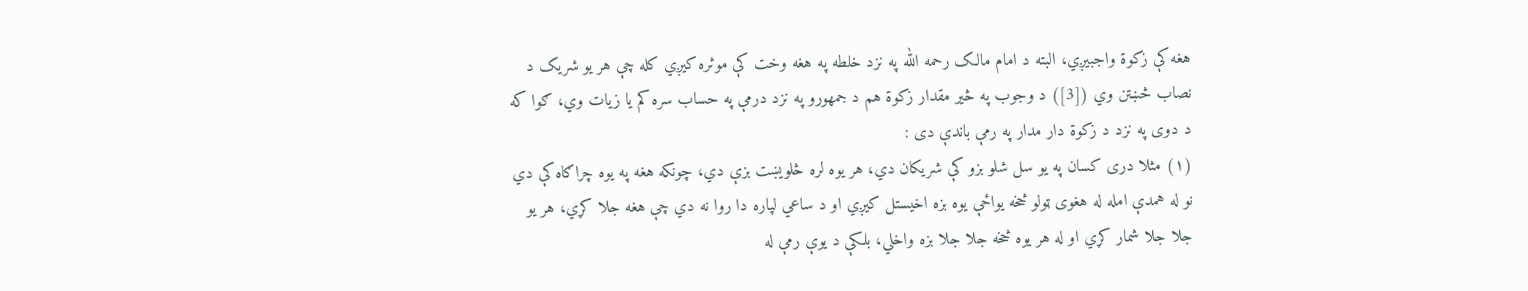هغه کې زکوة واجبيږي، البته د امام مالک رحمه الله په نزد خلطه په هغه وخت کې موثره کيږي کله چې هر يو شريک د نصاب څښتن وي ([3]) د وجوب په څير مقدار زکوة هم د جمهورو په نزد درمې په حساب سره کم يا زيات وي، ګوا که د دوی په نزد د زکوة دار مدار په رمې باندې دی :
(۱) مثلا دری کسان په يو سل شلو بزو کې شريکان دي، هر يوه لره څلويښت بزې دي، چونکه هغه په يوه چراګاه کې دي نو له همدې امله له هغوی ټولو څخه يواځې يوه بزه اخيستل کيږي او د ساعي لپاره دا روا نه دي چې هغه جلا کړي، هر يو جلا جلا شمار کړي او له هر يوه څخه جلا جلا بزه واخلي، بلکې د يوې رمې له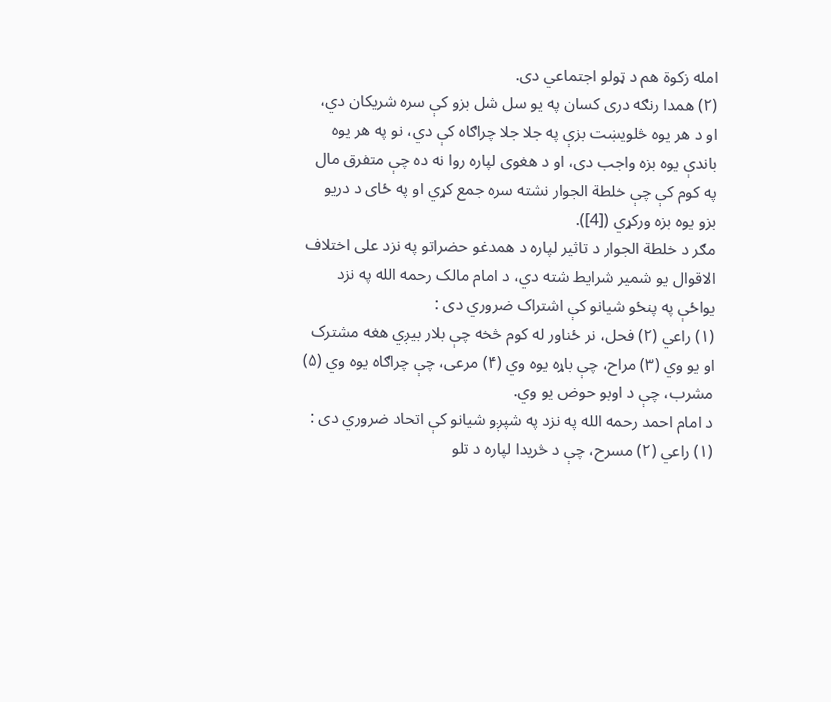امله زکوة هم د ټولو اجتماعي دی.
(۲) همدا رنګه دری کسان په يو سل شل بزو کې سره شريکان دي، او د هر يوه څلويښت بزې په جلا جلا چراګاه کې دي، نو په هر يوه باندې يوه بزه واجب دی، او د هغوی لپاره روا نه ده چې متفرق مال په کوم کې چې خلطة الجوار نشته سره جمع کړي او په ځای د دريو بزو يوه بزه ورکړي ([4]).
مګر د خلطة الجوار د تاثير لپاره د همدغو حضراتو په نزد علی اختلاف الاقوال يو شمير شرايط شته دي، د امام مالک رحمه الله په نزد يواځې په پنځو شيانو کې اشتراک ضروري دی :
(۱) راعي (۲) فحل، نر ځناور له کوم څخه چې بلار بيږي هغه مشترک او يو وي (۳) مراح، چې باړه يوه وي (۴) مرعی، چې چراګاه يوه وي (۵) مشرب، چې د اوبو حوض يو وي.
د امام احمد رحمه الله په نزد په شپږو شيانو کې اتحاد ضروري دی :
(۱) راعي (۲) مسرح، چې د څريدا لپاره د تلو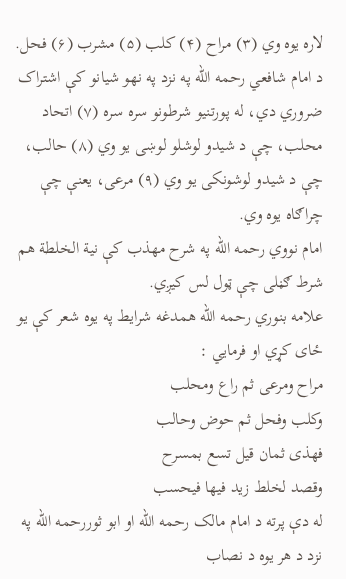لاره يوه وي (۳) مراح (۴) کلب (۵) مشرب (۶) فحل.
د امام شافعي رحمه الله په نزد په نهو شيانو کې اشتراک ضروري دي، له پورتنيو شرطونو سره سره (۷) اتحاد محلب، چې د شيدو لوشلو لوښی يو وي (۸) حالب، چې د شيدو لوشونکی يو وي (۹) مرعی، يعنې چې چراګاه يوه وي.
امام نووي رحمه الله په شرح مهذب کې نية الخلطة هم شرط ګڼلی چې ټول لس کيږي.
علامه بنوري رحمه الله همدغه شرايط په يوه شعر کې يو ځای کړي او فرمايي :
مراح ومرعی ثم راع ومحلب
وکلب وفحل ثم حوض وحالب
فهذی ثمان قيل تسع بمسرح
وقصد لخلط زيد فيها فيحسب
له دې پرته د امام مالک رحمه الله او ابو ثوررحمه الله په نزد د هر يوه د نصاب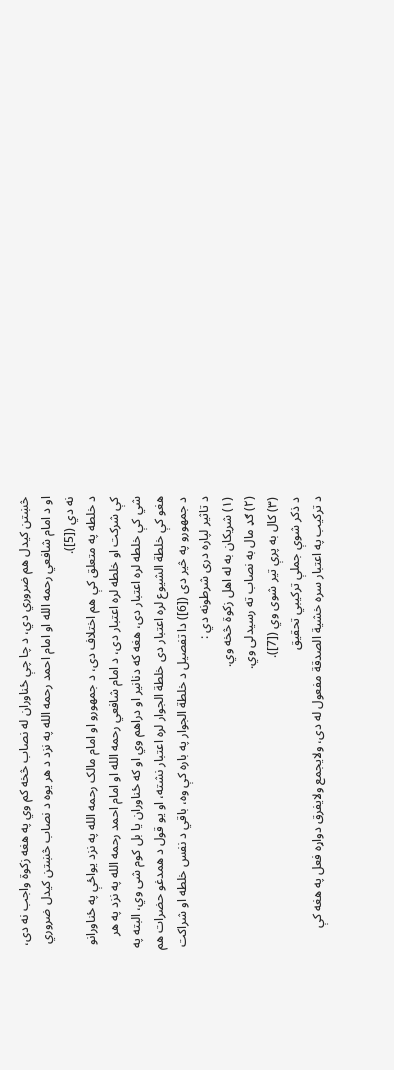څښتن کيدل هم ضروري دي، د چا چې ځناوران له نصاب څخه کم وي په هغه زکوة واجب نه دی، او د امام شافعي رحمه الله او امام احمد رحمه الله په نزد د هر يوه د نصاب څښتن کيدل ضروري نه دي ([5]).
د خلطه په متعلق کې هم اختلاف دی، د جمهورو او امام مالک رحمه الله په نزد يواځې په ځناورانو کې شرکت او خلطه لره اعتبار دی، د امام شافعي رحمه الله او امام احمد رحمه الله په نزد په هر شي کې خلطه لره اعتبار دی، هغه که دنانير او دراهم وي او که ځناوران يا بل کوم شی وي، البته په هغو کې خلطة الشيوع لره اعتبار دی خلطة الجوار لره اعتبار نشته، او يو قول د همدغو حضرات هم د جمهورو په څير دی ([6]) دا تفصيل د خلطة الجوار په باره کې وه، باقي د نفس خلطه او شراکت د تاثير لپاره دری شرطونه دي :
(۱) شريکان به له اهل زکوة څخه وي.
(۲) ګډ مال به نصاب ته رسيدلی وي.
(۳) کال به پرې تير شوی وي ([7]).
د ذکر شوې جملې ترکيبي تحقيق
د ترکيب په اعتبار سره خشية الصدقة مفعول له دی، ولايجمع ولايفرق دواړه فعل په هغه کې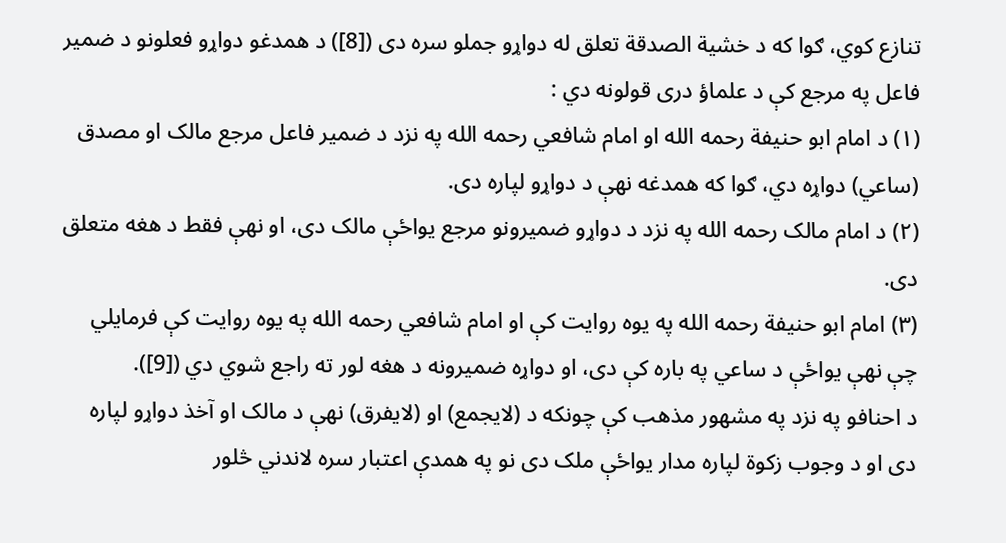تنازع کوي، ګوا که د خشية الصدقة تعلق له دواړو جملو سره دی ([8]) د همدغو دواړو فعلونو د ضمير فاعل په مرجع کې د علماؤ دری قولونه دي :
(۱) د امام ابو حنيفة رحمه الله او امام شافعي رحمه الله په نزد د ضمير فاعل مرجع مالک او مصدق (ساعي) دواړه دي، ګوا که همدغه نهې د دواړو لپاره دی.
(۲) د امام مالک رحمه الله په نزد د دواړو ضميرونو مرجع يواځې مالک دی، او نهې فقط د هغه متعلق دی.
(۳) امام ابو حنيفة رحمه الله په يوه روايت کې او امام شافعي رحمه الله په يوه روايت کې فرمايلي چې نهې يواځې د ساعي په باره کې دی، او دواړه ضميرونه د هغه لور ته راجع شوي دي ([9]).
د احنافو په نزد په مشهور مذهب کې چونکه د (لايجمع) او (لايفرق) نهې د مالک او آخذ دواړو لپاره دی او د وجوب زکوة لپاره مدار يواځې ملک دی نو په همدې اعتبار سره لاندني څلور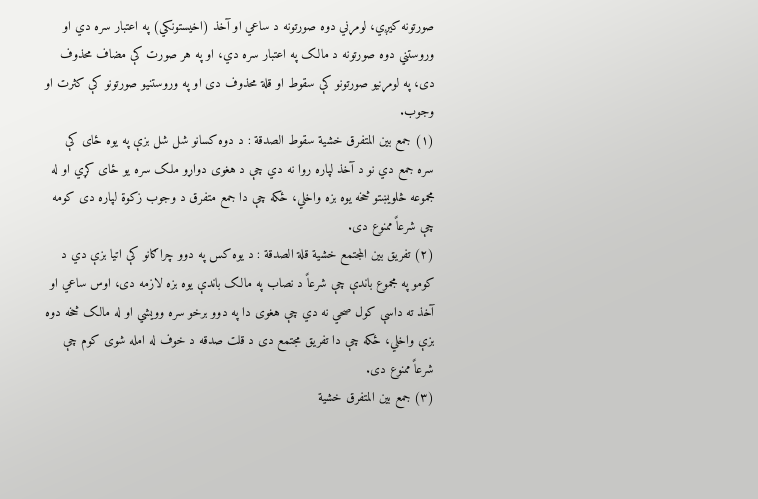صورتونه کيږي، لومړني دوه صورتونه د ساعي او آخذ (اخيستونکي) په اعتبار سره دي او وروستني دوه صورتونه د مالک په اعتبار سره دي، او په هر صورت کې مضاف محذوف دی، په لومړنيو صورتونو کې سقوط او قلة محذوف دی او په وروستنيو صورتونو کې کثرت او وجوب.
(۱) جمع بين المتفرق خشية سقوط الصدقة : د دوه کسانو شل شل بزې په يوه ځای کې سره جمع دي نو د آخذ لپاره روا نه دي چې د هغوی دواړو ملک سره يو ځای کړي او له مجموعه څلويښتو څخه يوه بزه واخلي، ځکه چې دا جمع متفرق د وجوب زکوة لپاره دی کومه چې شرعاً ممنوع دی.
(۲) تفريق بين المجتمع خشية قلة الصدقة : د يوه کس په دوو چراګانو کې اتيا بزې دي د کومو په مجموع باندې چې شرعاً د نصاب په مالک باندې يوه بزه لازمه دی، اوس ساعي او آخذ ته داسې کول صحي نه دي چې هغوی دا په دوو برخو سره وويشي او له مالک څخه دوه بزې واخلي، ځکه چې دا تفريق مجتمع دی د قلت صدقه د خوف له امله شوی کوم چې شرعاً ممنوع دی.
(۳) جمع بين المتفرق خشية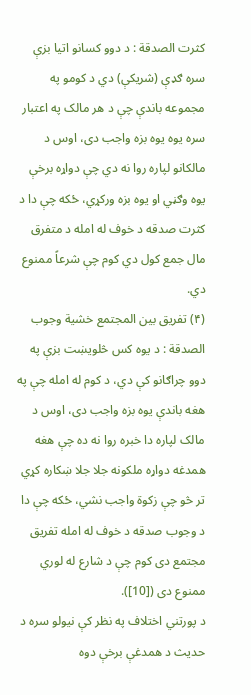کثرت الصدقة : د دوو کسانو اتيا بزې سره ګډې (شريکې) دي د کومو په مجموعه باندې چې د هر مالک په اعتبار سره يوه يوه بزه واجب دی، اوس د مالکانو لپاره روا نه دي چې دواړه برخې يوه وګڼي او يوه بزه ورکړي، ځکه چې دا د کثرت صدقه د خوف له امله د متفرق مال جمع کول دي کوم چې شرعاً ممنوع دي.
(۴) تفريق بين المجتمع خشية وجوب الصدقة : د يوه کس څلويښت بزې په دوو چراګانو کې دي، د کوم له امله چې په هغه باندې يوه بزه واجب دی، اوس د مالک لپاره دا خبره روا نه ده چې هغه همدغه دواړه ملکونه جلا جلا ښکاره کړي تر څو چې زکوة واجب نشي، ځکه چې دا د وجوب صدقه د خوف له امله تفريق مجتمع دی کوم چې د شارع له لوري ممنوع دی ([10]).
د پورتني اختلاف په نظر کې نيولو سره د حديث د همدغې برخې دوه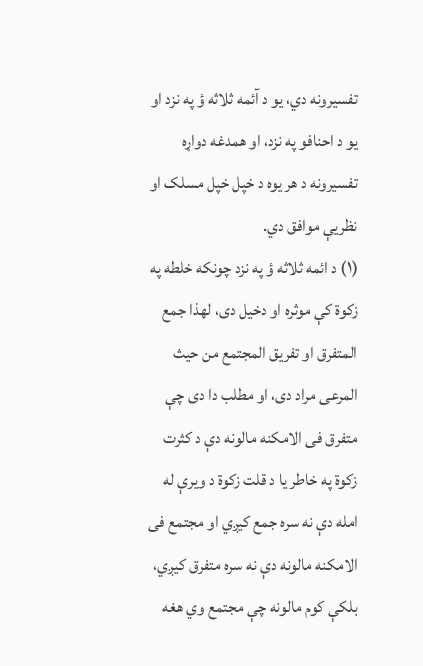تفسيرونه دي، يو د آئمه ثلاثه ؤ په نزد او يو د احنافو په نزد، او همدغه دواړه تفسيرونه د هر يوه د خپل خپل مسلک او نظريې موافق دي.
(۱) د ائمه ثلاثه ؤ په نزد چونکه خلطه په زکوة کې موثره او دخيل دی، لهذا جمع المتفرق او تفريق المجتمع من حيث المرعی مراد دی، او مطلب دا دی چې متفرق فی الامکنه مالونه دې د کثرت زکوة په خاطر يا د قلت زکوة د ويرې له امله دې نه سره جمع کيږي او مجتمع فی الامکنه مالونه دې نه سره متفرق کيږي، بلکې کوم مالونه چې مجتمع وي هغه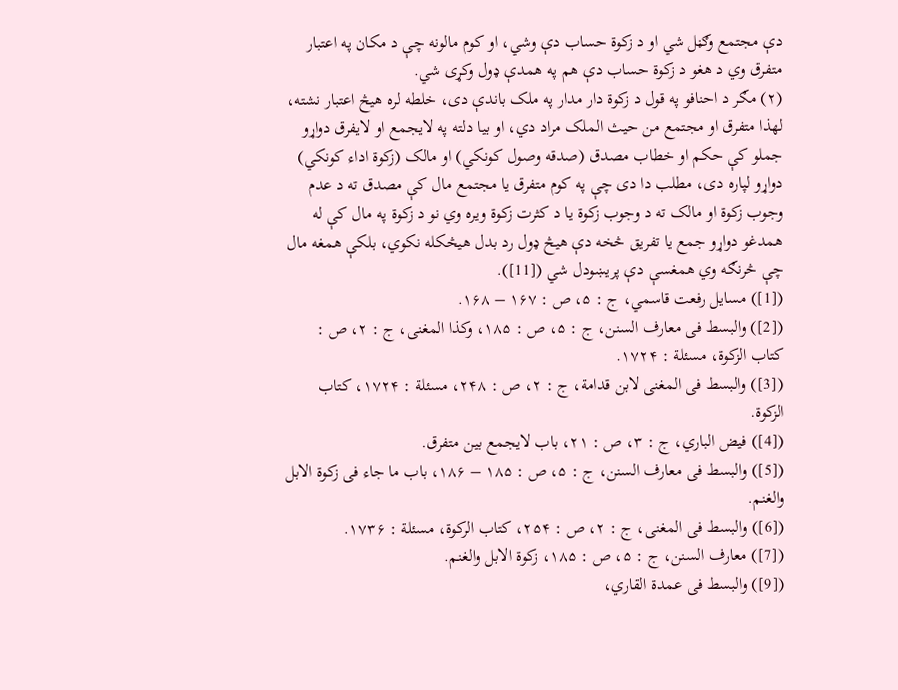دې مجتمع وګڼل شي او د زکوة حساب دې وشي، او کوم مالونه چې د مکان په اعتبار متفرق وي د هغو د زکوة حساب دې هم په همدې ډول وکړی شي.
(۲) مګر د احنافو په قول د زکوة دار مدار په ملک باندې دی، خلطه لره هيڅ اعتبار نشته، لهذا متفرق او مجتمع من حيث الملک مراد دي، او بيا دلته په لايجمع او لايفرق دواړو جملو کې حکم او خطاب مصدق (صدقه وصول کونکي) او مالک (زکوة اداء کونکي) دواړو لپاره دی، مطلب دا دی چې په کوم متفرق يا مجتمع مال کې مصدق ته د عدم وجوب زکوة او مالک ته د وجوب زکوة يا د کثرت زکوة ويره وي نو د زکوة په مال کې له همدغو دواړو جمع يا تفريق څخه دې هيڅ ډول رد بدل هيڅکله نکوي، بلکې همغه مال چې څرنګه وي همغسې دې پريښودل شي ([11]).
([1]) مسايل رفعت قاسمي، ج : ۵، ص : ۱۶۷ – ۱۶۸.
([2]) والبسط فی معارف السنن، ج : ۵، ص : ۱۸۵، وکذا المغنی، ج : ۲، ص : کتاب الزکوة، مسئلة : ۱۷۲۴.
([3]) والبسط فی المغنی لابن قدامة، ج : ۲، ص : ۲۴۸، مسئلة : ۱۷۲۴، کتاب الزکوة.
([4]) فيض الباري، ج : ۳، ص : ۲۱، باب لايجمع بين متفرق.
([5]) والبسط فی معارف السنن، ج : ۵، ص : ۱۸۵ – ۱۸۶، باب ما جاء فی زکوة الابل والغنم.
([6]) والبسط فی المغنی، ج : ۲، ص : ۲۵۴، کتاب الرکوة، مسئلة : ۱۷۳۶.
([7]) معارف السنن، ج : ۵، ص : ۱۸۵، زکوة الابل والغنم.
([9]) والبسط فی عمدة القاري،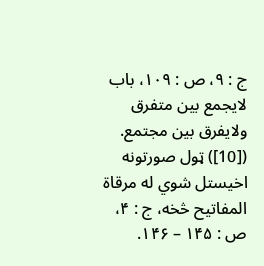ج : ۹، ص : ۱۰۹، باب لايجمع بين متفرق ولايفرق بين مجتمع.
([10]) ټول صورتونه اخيستل شوي له مرقاة المفاتيح څخه، ج : ۴، ص : ۱۴۵ – ۱۴۶.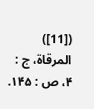([11]) المرقاة، ج : ۴، ص : ۱۴۵.